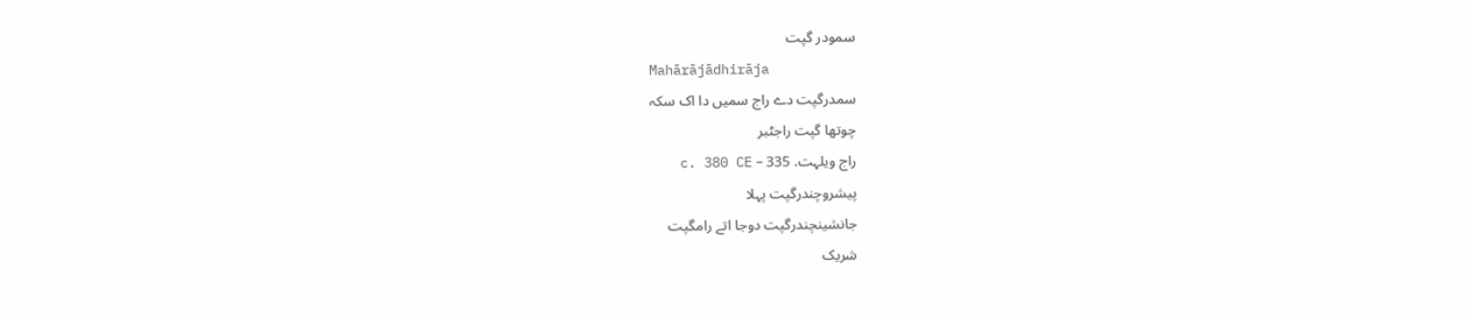سمودر گپت
Mahārājādhirāja
سمدرگپت دے راج سمیں دا اک سکہ
چوتھا گپت راجٹبر
راج ویلہت. 335 – c. 380 CE
پیشروچندرگپت پہلا
جانشینچندرگپت دوجا اتے رامگپت
شریک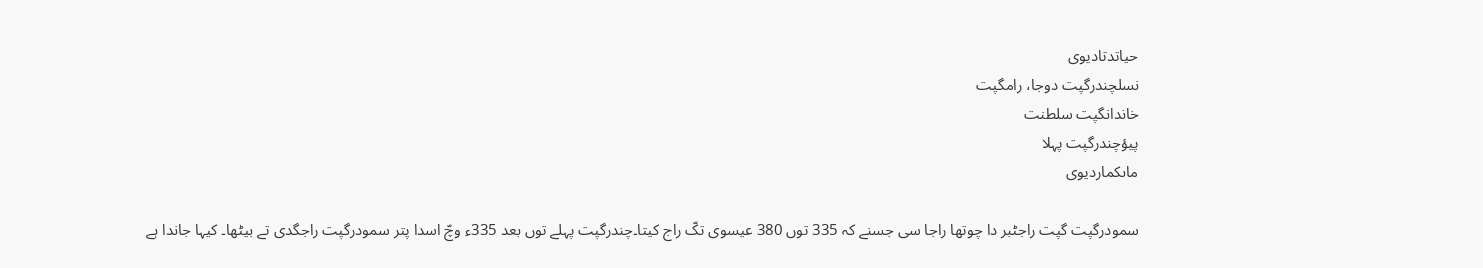حیاتدتادیوی
نسلچندرگپت دوجا، رامگپت
خاندانگپت سلطنت
پیؤچندرگپت پہلا
ماںکماردیوی

سمودرگپت گپت راجٹبر دا چوتھا راجا سی جسنے کہ 335 توں 380 عیسوی تکّ راج کیتا۔چندرگپت پہلے توں بعد 335ء وچّ اسدا پتر سمودرگپت راجگدی تے بیٹھا۔ کیہا جاندا ہے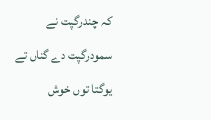کہ چندرگپت نے سمودرگپت دے گناں تے یوگتا توں خوش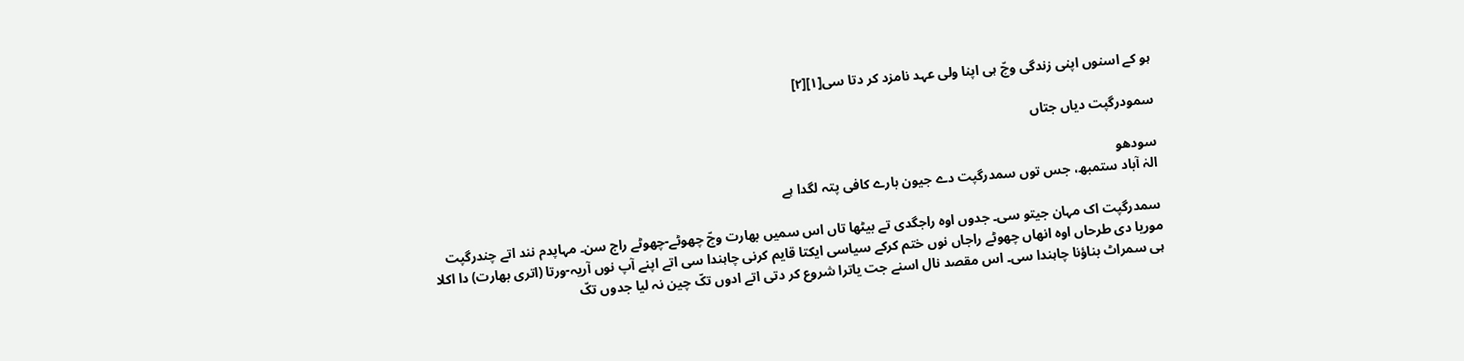ہو کے اسنوں اپنی زندگی وچّ ہی اپنا ولی عہد نامزد کر دتا سی[۱][۲]

سمودرگپت دیاں جتاں

سودھو
الہٰ آباد ستمبھ، جس توں سمدرگپت دے جیون بارے کافی پتہ لگدا ہے

سمدرگپت اک مہان جیتو سی۔ جدوں اوہ راجگدی تے بیٹھا تاں اس سمیں بھارت وچّ چھوٹے-چھوٹے راج سن۔ مہاپدم نند اتے چندرگپت موریا دی طرحاں اوہ انھاں چھوٹے راجاں نوں ختم کرکے سیاسی ایکتا قایم کرنی چاہندا سی اتے اپنے آپ نوں آریہ-ورتا (اتری بھارت) دا اکلا ہی سمراٹ بناؤنا چاہندا سی۔ اس مقصد نال اسنے جت یاترا شروع کر دتی اتے ادوں تکّ چین نہ لیا جدوں تکّ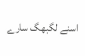اسنے لگبھگ سارے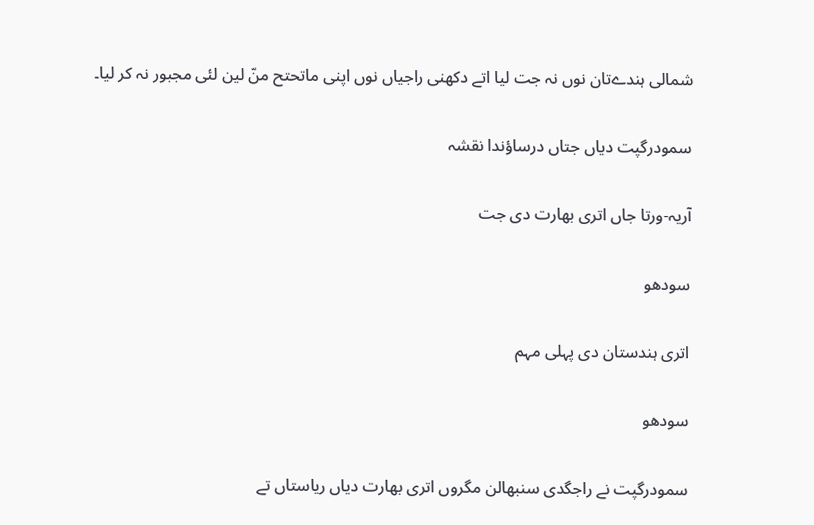شمالی ہندےتان نوں نہ جت لیا اتے دکھنی راجیاں نوں اپنی ماتحتح منّ لین لئی مجبور نہ کر لیا۔

سمودرگپت دیاں جتاں درساؤندا نقشہ

آریہ-ورتا جاں اتری بھارت دی جت

سودھو

اتری ہندستان دی پہلی مہم

سودھو

سمودرگپت نے راجگدی سنبھالن مگروں اتری بھارت دیاں ریاستاں تے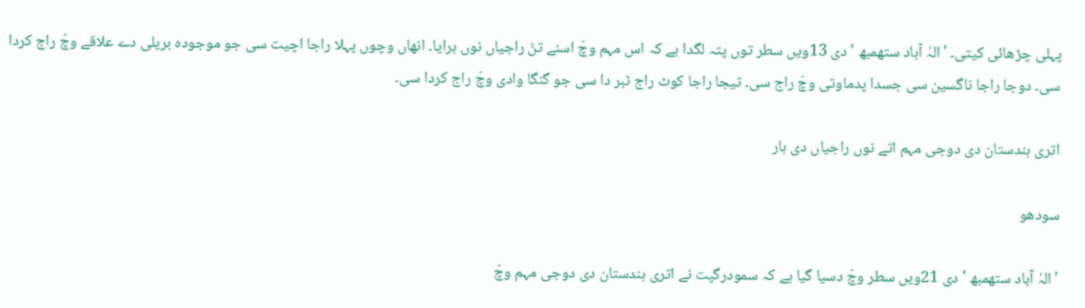پہلی چڑھائی کیتی۔ 'الہٰ آباد ستھمبھ ' دی 13ویں سطر توں پتہ لگدا ہے کہ اس مہم وچّ اسنے تنّ راجیاں نوں ہرایا۔ انھاں وچوں پہلا راجا اچیت سی جو موجودہ بریلی دے علاقے وچّ راج کردا سی۔ دوجا راجا ناگسین سی جسدا پدماوتی وچّ راج سی۔ تیجا راجا کوٹ راج ٹبر دا سی جو گنگا وادی وچّ راج کردا سی۔

اتری ہندستان دی دوجی مہم اتے نوں راجیاں دی ہار

سودھو

'الہٰ آباد ستھمبھ ' دی 21ویں سطر وچّ دسیا گیا ہے کہ سمودرگپت نے اتری ہندستان دی دوجی مہم وچّ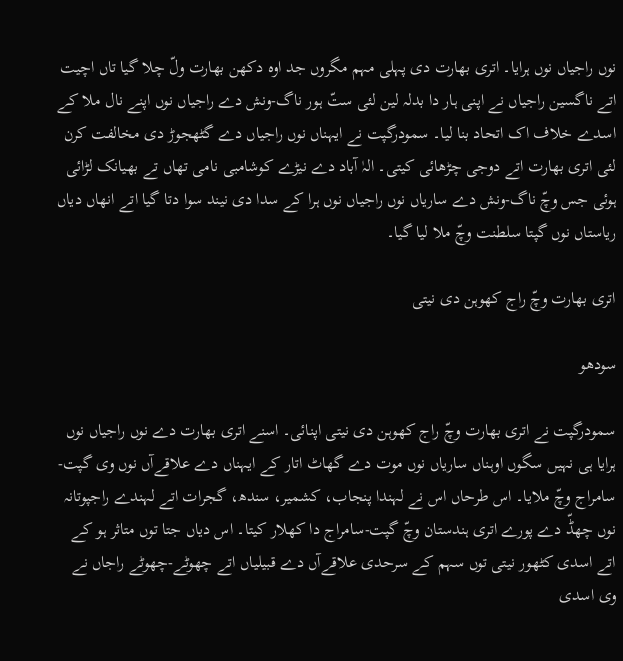نوں راجیاں نوں ہرایا۔ اتری بھارت دی پہلی مہم مگروں جد اوہ دکھن بھارت ولّ چلا گیا تاں اچیت اتے ناگسین راجیاں نے اپنی ہار دا بدلہ لین لئی ستّ ہور ناگ-ونش دے راجیاں نوں اپنے نال ملا کے اسدے خلاف اک اتحاد بنا لیا۔ سمودرگپت نے ایہناں نوں راجیاں دے گٹھجوڑ دی مخالفت کرن لئی اتری بھارت اتے دوجی چڑھائی کیتی۔ الہٰ آباد دے نیڑے کوشامبی نامی تھاں تے بھیانک لڑائی ہوئی جس وچّ ناگ-ونش دے ساریاں نوں راجیاں نوں ہرا کے سدا دی نیند سوا دتا گیا اتے انھاں دیاں ریاستاں نوں گپتا سلطنت وچّ ملا لیا گیا۔

اتری بھارت وچّ راج کھوہن دی نیتی

سودھو

سمودرگپت نے اتری بھارت وچّ راج کھوہن دی نیتی اپنائی۔ اسنے اتری بھارت دے نوں راجیاں نوں ہرایا ہی نہیں سگوں اوہناں ساریاں نوں موت دے گھاٹ اتار کے ایہناں دے علاقےآں نوں وی گپت-سامراج وچّ ملایا۔ اس طرحاں اس نے لہندا پنجاب، کشمیر، سندھ، گجرات اتے لہندے راجپوتانہ نوں چھڈّ دے پورے اتری ہندستان وچّ گپت-سامراج دا کھلار کیتا۔ اس دیاں جتا توں متاثر ہو کے اتے اسدی کٹھور نیتی توں سہم کے سرحدی علاقےآں دے قبیلیاں اتے چھوٹے-چھوٹے راجاں نے وی اسدی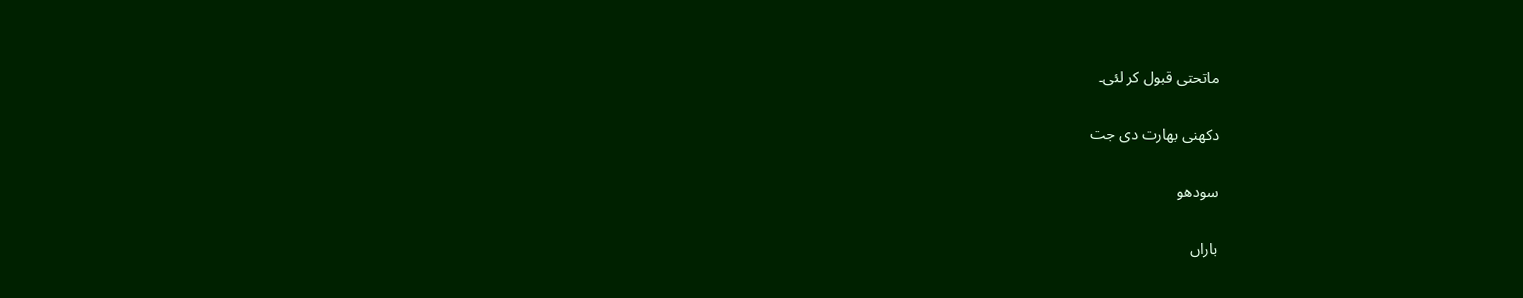ماتحتی قبول کر لئی۔

دکھنی بھارت دی جت

سودھو

باراں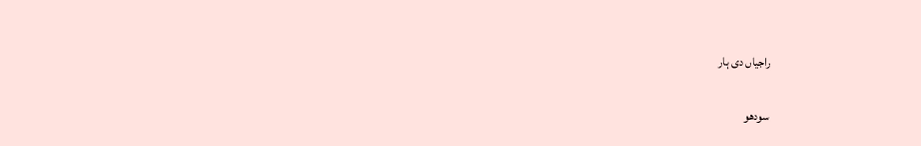راجیاں دی ہار

سودھو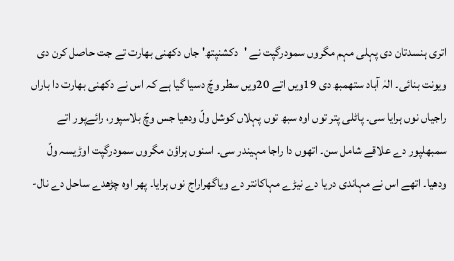اتری ہنسدتان دی پہلی مہم مگروں سمودرگپت نے 'دکشنپتھ' جاں دکھنی بھارت تے جت حاصل کرن دی ویونت بنائی۔ الہٰ آباد ستھمبھ دی 19ویں اتے 20ویں سطر وچّ دسیا گیا ہے کہ اس نے دکھنی بھارت دا باراں راجیاں نوں ہرایا سی۔ پاٹلی پتر توں اوہ سبھ توں پہلاں کوشل ولّ ودھیا جس وچّ بلاسپور، رائےپور اتے سمبھلپور دے علاقے شامل سن۔ اتھوں دا راجا مہیندر سی۔ اسنوں ہراؤن مگروں سمودرگپت اوڑیسہ ولّ ودھیا۔ اتھے اس نے مہاندی دریا دے نیڑے مہاکانتر دے ویاگھراراج نوں ہرایا۔ پھر اوہ چڑھدے ساحل دے نال-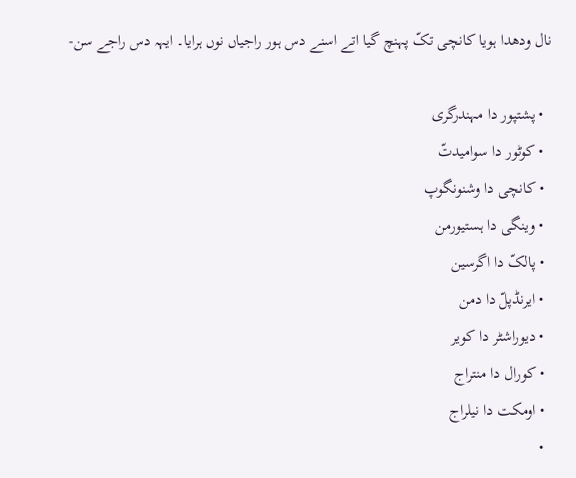نال ودھدا ہویا کانچی تکّ پہنچ گیا اتے اسنے دس ہور راجیاں نوں ہرایا۔ ایہہ دس راجے سن-

  • پشتپور دا مہندرگری
  • کوٹور دا سوامیدتّ
  • کانچی دا وشنونگوپ
  • وینگی دا ہستیورمن
  • پالکّ دا اگرسین
  • ایرنڈپلّ دا دمن
  • دیوراشٹر دا کویر
  • کورال دا منتراج
  • اومکت دا نیلراج
  •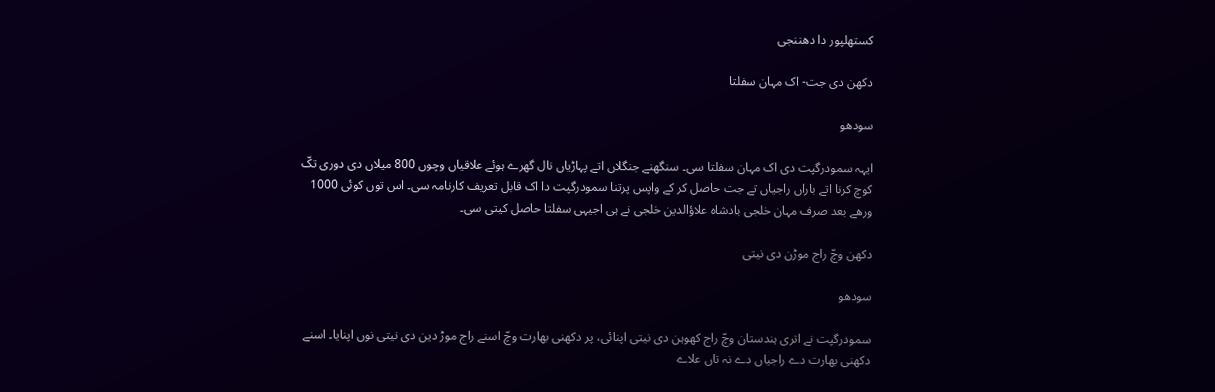کستھلپور دا دھننجی

دکھن دی جت- اک مہان سفلتا

سودھو

ایہہ سمودرگپت دی اک مہان سفلتا سی۔ سنگھنے جنگلاں اتے پہاڑیاں نال گھرے ہوئے علاقیاں وچوں 800 میلاں دی دوری تکّ کوچ کرنا اتے باراں راجیاں تے جت حاصل کر کے واپس پرتنا سمودرگپت دا اک قابل تعریف کارنامہ سی۔ اس توں کوئی 1000 ورھے بعد صرف مہان خلجی بادشاہ علاؤالدین خلجی نے ہی اجیہی سفلتا حاصل کیتی سی۔

دکھن وچّ راج موڑن دی نیتی

سودھو

سمودرگپت نے اتری ہندستان وچّ راج کھوہن دی نیتی اپنائی، پر دکھنی بھارت وچّ اسنے راج موڑ دین دی نیتی نوں اپنایا۔ اسنے دکھنی بھارت دے راجیاں دے نہ تاں علاے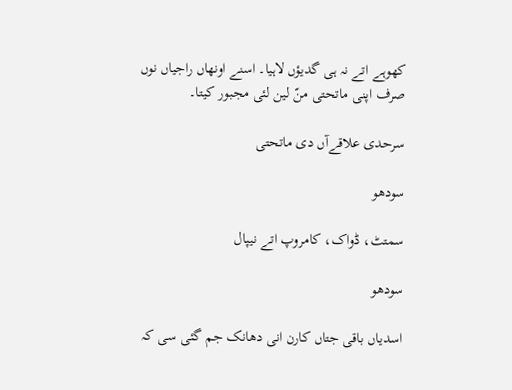کھوہے اتے نہ ہی گدیؤں لاہیا۔ اسنے اونھاں راجیاں نوں صرف اپنی ماتحتی منّ لین لئی مجبور کیتا۔

سرحدی علاقےآں دی ماتحتی

سودھو

سمتٹ، ڈواک، کامروپ اتے نیپال

سودھو

اسدیاں باقی جتاں کارن انی دھانک جم گئی سی کہ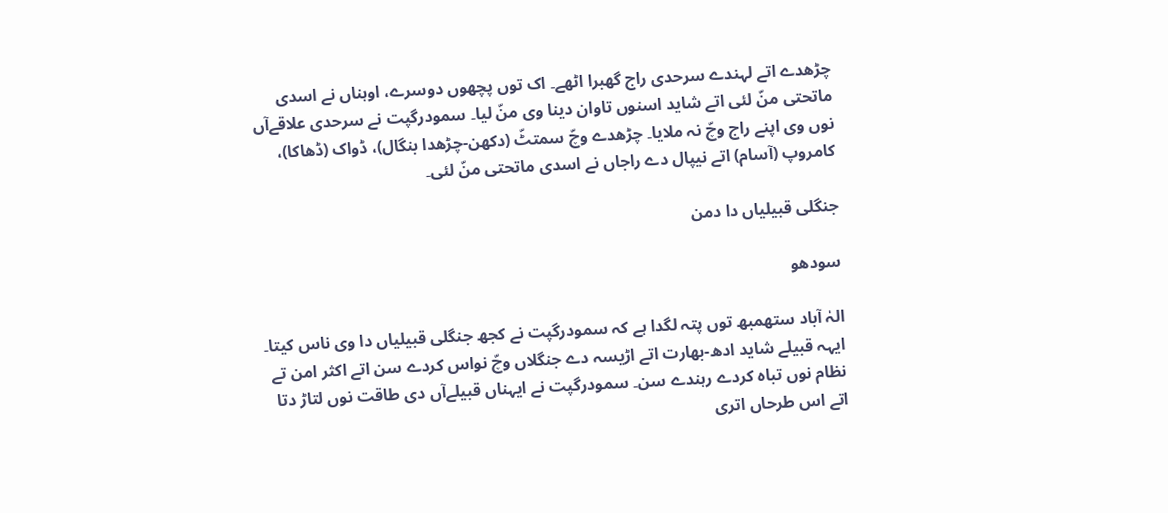چڑھدے اتے لہندے سرحدی راج گھبرا اٹھے۔ اک توں پچھوں دوسرے، اوہناں نے اسدی ماتحتی منّ لئی اتے شاید اسنوں تاوان دینا وی منّ لیا۔ سمودرگپت نے سرحدی علاقےآں نوں وی اپنے راج وچّ نہ ملایا۔ چڑھدے وچّ سمتٹّ (دکھن-چڑھدا بنگال)، ڈواک (ڈھاکا)، کامروپ (آسام) اتے نیپال دے راجاں نے اسدی ماتحتی منّ لئی۔

جنگلی قبیلیاں دا دمن

سودھو

الہٰ آباد ستھمبھ توں پتہ لگدا ہے کہ سمودرگپت نے کجھ جنگلی قبیلیاں دا وی ناس کیتا۔ ایہہ قبیلے شاید ادھ-بھارت اتے اڑیسہ دے جنگلاں وچّ نواس کردے سن اتے اکثر امن تے نظام نوں تباہ کردے رہندے سن۔ سمودرگپت نے ایہناں قبیلےآں دی طاقت نوں لتاڑ دتا اتے اس طرحاں اتری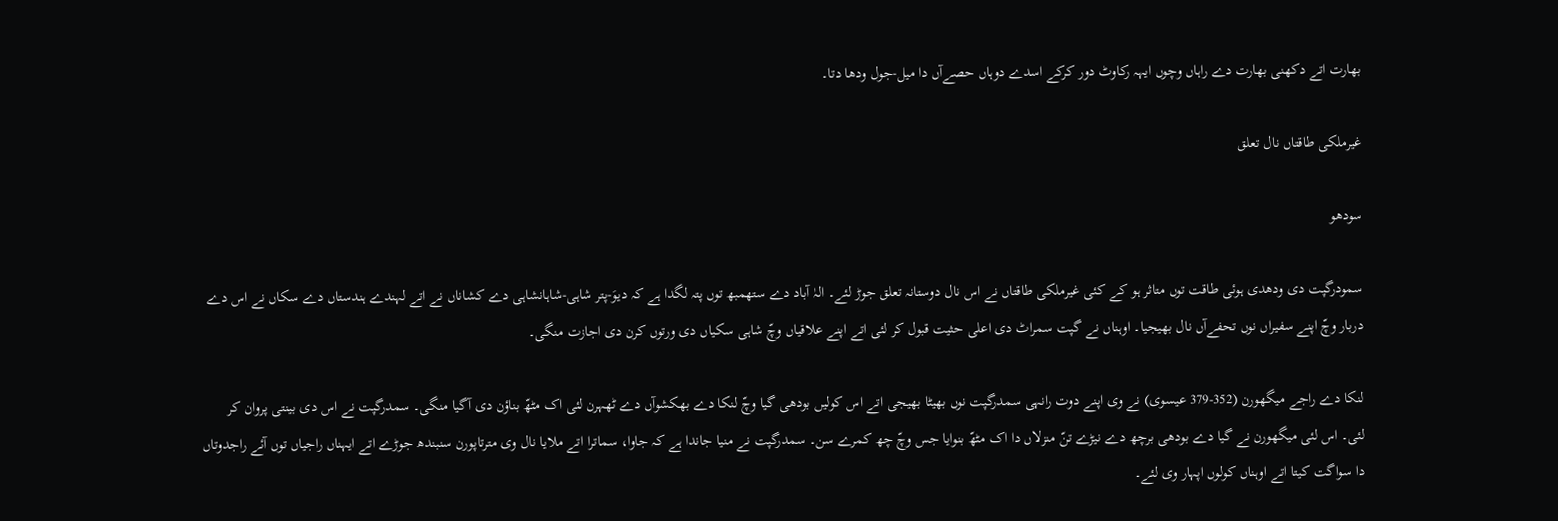بھارت اتے دکھنی بھارت دے راہاں وچوں ایہہ رکاوٹ دور کرکے اسدے دوہاں حصےآں دا میل-جول ودھا دتا۔

غیرملکی طاقتاں نال تعلق

سودھو

سمودرگپت دی ودھدی ہوئی طاقت توں متاثر ہو کے کئی غیرملکی طاقتاں نے اس نال دوستانہ تعلق جوڑ لئے۔ الہٰ آباد دے ستھمبھ توں پتہ لگدا ہے کہ دیوَ-پتر شاہی-شاہانشاہی دے کشاناں نے اتے لہندے ہندستاں دے سکاں نے اس دے دربار وچّ اپنے سفیراں نوں تحفےآں نال بھیجیا۔ اوہناں نے گپت سمراٹ دی اعلی حثیت قبول کر لئی اتے اپنے علاقیاں وچّ شاہی سکیاں دی ورتوں کرن دی اجازت منگی۔

لنکا دے راجے میگھورن (352-379 عیسوی) نے وی اپنے دوت رانہی سمدرگپت نوں بھیٹا بھیجی اتے اس کولیں بودھی گیا وچّ لنکا دے بھکشوآں دے ٹھہرن لئی اک مٹھّ بناؤن دی آگیا منگی۔ سمدرگپت نے اس دی بینتی پروان کر لئی۔ اس لئی میگھورن نے گیا دے بودھی برچھ دے نیڑے تنّ منزلاں دا اک مٹھّ بنوایا جس وچّ چھ کمرے سن۔ سمدرگپت نے منیا جاندا ہے کہ جاوا، سماترا اتے ملایا نال وی مترتاپورن سنبندھ جوڑے اتے ایہناں راجیاں توں آئے راجدوتاں دا سواگت کیتا اتے اوہناں کولوں اپہار وی لئے۔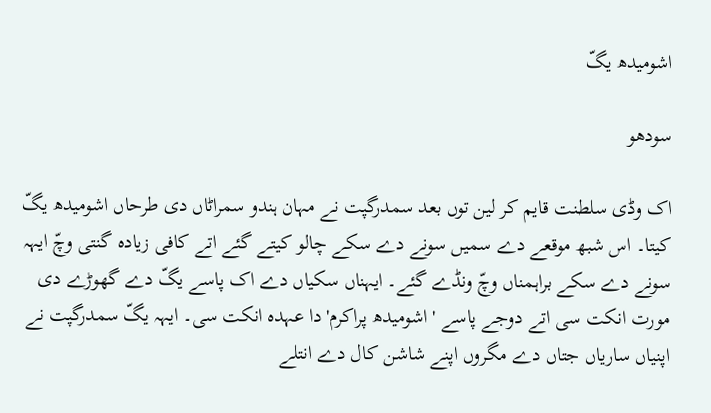اشومیدھ یگّ

سودھو

اک وڈی سلطنت قایم کر لین توں بعد سمدرگپت نے مہان ہندو سمراٹاں دی طرحاں اشومیدھ یگّ کیتا۔ اس شبھ موقعے دے سمیں سونے دے سکے چالو کیتے گئے اتے کافی زیادہ گنتی وچّ ایہہ سونے دے سکے براہمناں وچّ ونڈے گئے۔ ایہناں سکیاں دے اک پاسے یگّ دے گھوڑے دی مورت انکت سی اتے دوجے پاسے 'اشومیدھ پراکرم' دا عہدہ انکت سی۔ ایہہ یگّ سمدرگپت نے اپنیاں ساریاں جتاں دے مگروں اپنے شاشن کال دے انتلے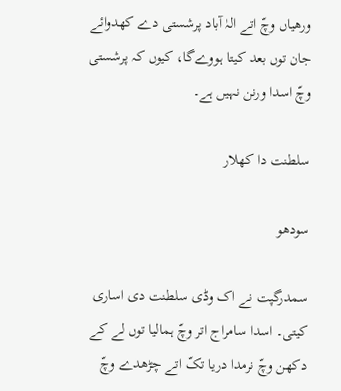ورھیاں وچّ اتے الہٰ آباد پرشستی دے کھدوائے جان توں بعد کیتا ہووےگا، کیوں کہ پرشستی وچّ اسدا ورنن نہیں ہے۔

سلطنت دا کھلار

سودھو

سمدرگپت نے اک وڈی سلطنت دی اساری کیتی۔ اسدا سامراج اتر وچّ ہمالیا توں لے کے دکھن وچّ نرمدا دریا تکّ اتے چڑھدے وچّ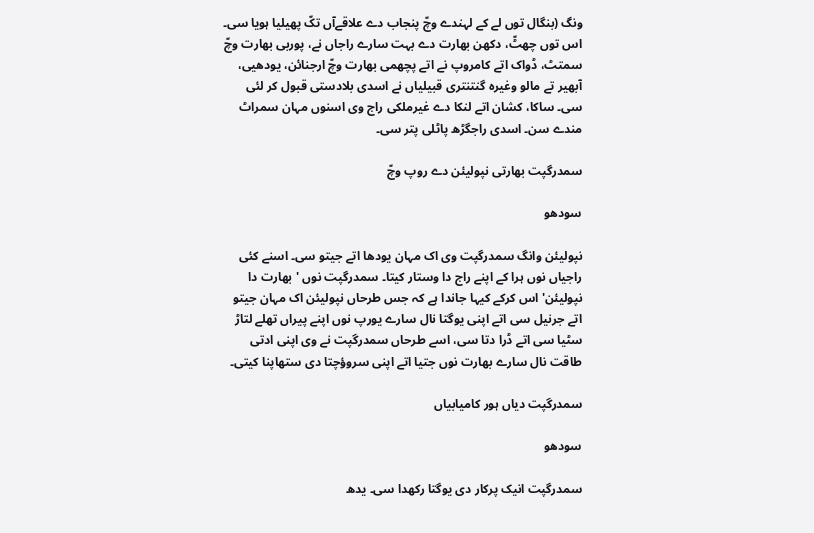ونگ (بنگال توں لے کے لہندے وچّ پنجاب دے علاقےآں تکّ پھیلیا ہویا سی۔ اس توں چھٹّ، دکھن بھارت دے بہت سارے راجاں نے، پوربی بھارت وچّ سمتٹ، ڈواک اتے کامروپ نے اتے پچھمی بھارت وچّ ارجنائن، یودھیی، آبھیر تے مالو وغیرہ گنتنتری قبیلیاں نے اسدی بلادستی قبول کر لئی سی۔ ساکا، کشان اتے لنکا دے غیرملکی راج وی اسنوں مہان سمراٹ مندے سن۔ اسدی راجگڑھ پاٹلی پتر سی۔

سمدرگپت بھارتی نپولیئن دے روپ وچّ

سودھو

نپولیئن وانگ سمدرگپت وی اک مہان یودھا اتے جیتو سی۔ اسنے کئی راجیاں نوں ہرا کے اپنے راج دا وستار کیتا۔ سمدرگپت نوں 'بھارت دا نپولیئن' اس کرکے کیہا جاندا ہے کہ جس طرحاں نپولیئن اک مہان جیتو اتے جرنیل سی اتے اپنی یوگتا نال سارے یورپ نوں اپنے پیراں تھلے لتاڑ سٹیا سی اتے ڈرا دتا سی، اسے طرحاں سمدرگپت نے وی اپنی ادتی طاقت نال سارے بھارت نوں جتیا اتے اپنی سروؤچتا دی ستھاپنا کیتی۔

سمدرگپت دیاں ہور کامیابیاں

سودھو

سمدرگپت انیک پرکار دی یوگتا رکھدا سی۔ یدھ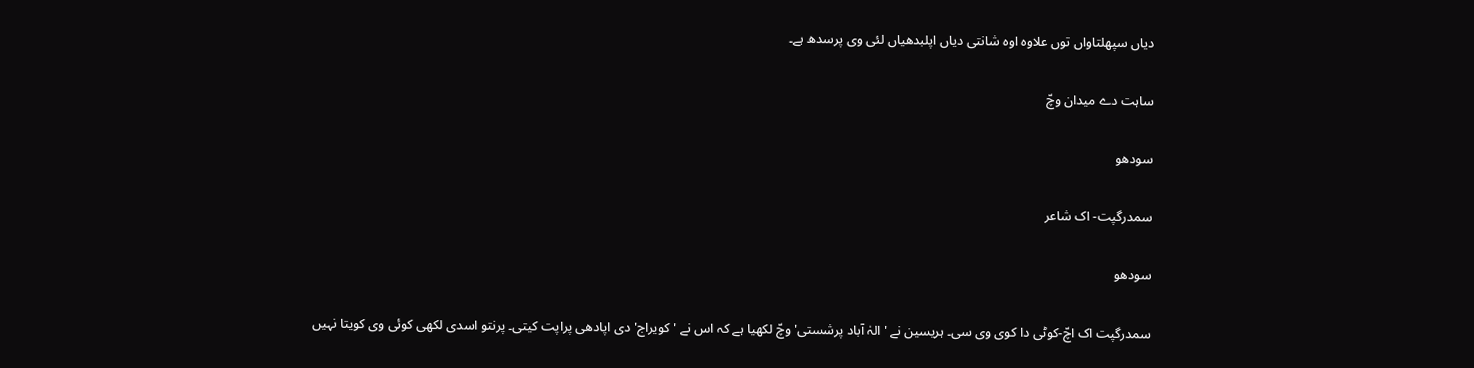دیاں سپھلتاواں توں علاوہ اوہ شانتی دیاں اپلبدھیاں لئی وی پرسدھ ہے۔

ساہت دے میدان وچّ

سودھو

سمدرگپت- اک شاعر

سودھو

سمدرگپت اک اچّ-کوٹی دا کوی وی سی۔ ہریسین نے 'الہٰ آباد پرشستی' وچّ لکھیا ہے کہ اس نے 'کویراج' دی اپادھی پراپت کیتی۔ پرنتو اسدی لکھی کوئی وی کویتا نہیں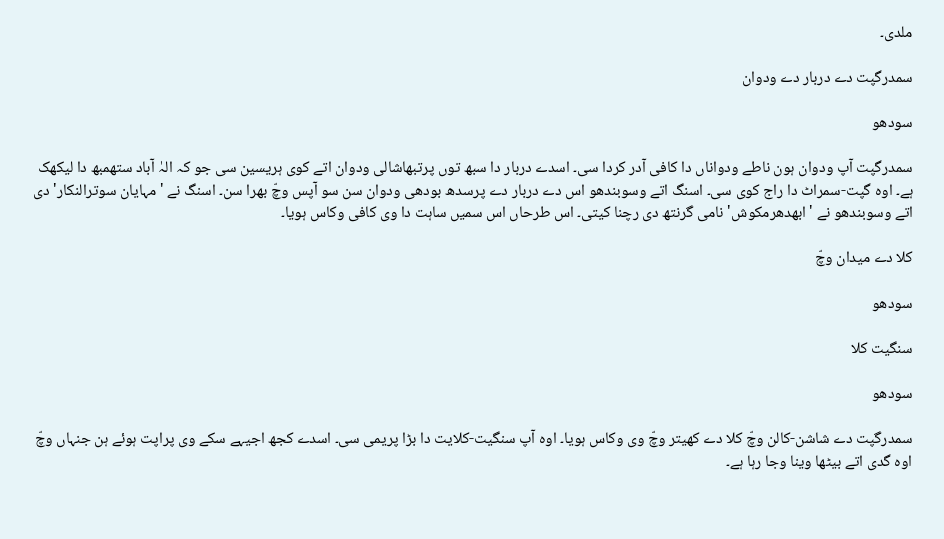ملدی۔

سمدرگپت دے دربار دے ودوان

سودھو

سمدرگپت آپ ودوان ہون ناطے ودواناں دا کافی آدر کردا سی۔ اسدے دربار دا سبھ توں پرتبھاشالی ودوان اتے کوی ہریسین سی جو کہ الہٰ آباد ستھمبھ دا لیکھک ہے۔ اوہ گپت-سمراٹ دا راج کوی سی۔ اسنگ اتے وسوبندھو اس دے دربار دے پرسدھ بودھی ودوان سن سو آپس وچّ بھرا سن۔ اسنگ نے 'مہایان سوترالنکار' دی اتے وسوبندھو نے 'ابھدھرمکوش' نامی گرنتھ دی رچنا کیتی۔ اس طرحاں اس سمیں ساہت دا وی کافی وکاس ہویا۔

کلا دے میدان وچّ

سودھو

سنگیت کلا

سودھو

سمدرگپت دے شاشن-کالن وچّ کلا دے کھیتر وچّ وی وکاس ہویا۔ اوہ آپ سنگیت-کلایت دا بڑا پریمی سی۔ اسدے کجھ اجیہے سکے وی پراپت ہوئے ہن جنہاں وچّ اوہ گدی اتے بیٹھا وینا وجا رہا ہے۔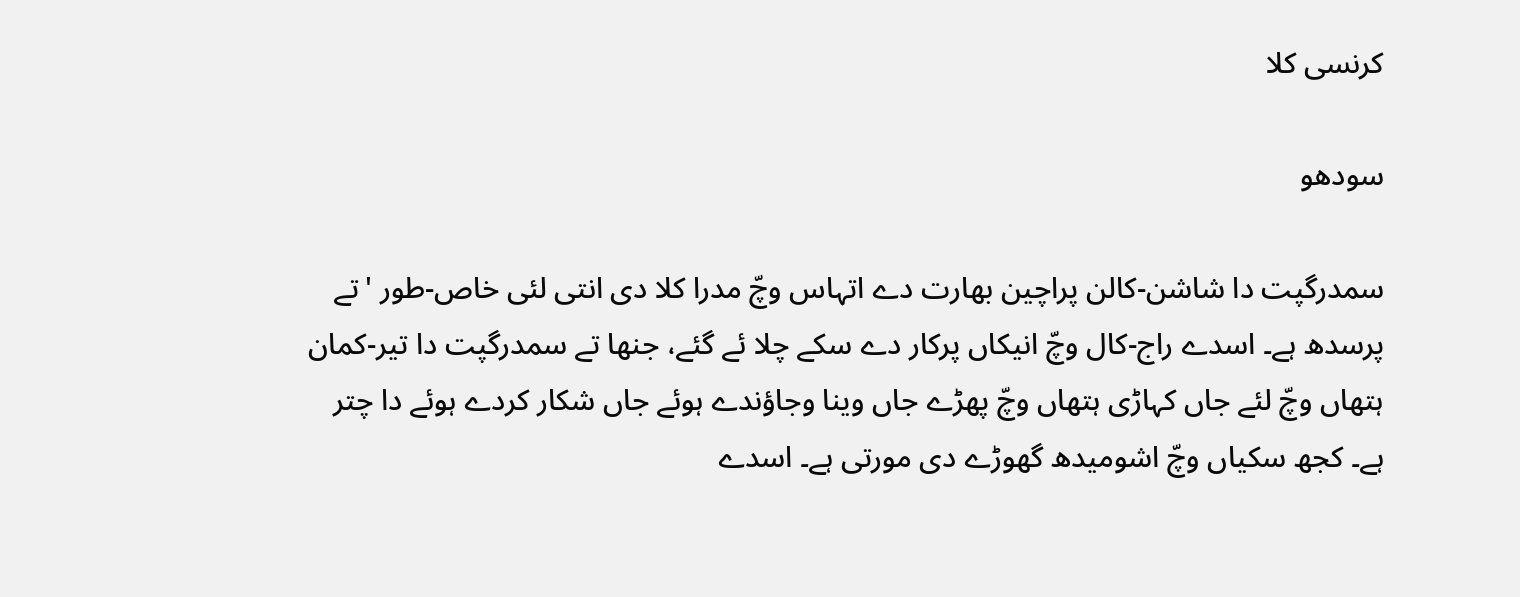کرنسی کلا

سودھو

سمدرگپت دا شاشن-کالن پراچین بھارت دے اتہاس وچّ مدرا کلا دی انتی لئی خاص-طور 'تے پرسدھ ہے۔ اسدے راج-کال وچّ انیکاں پرکار دے سکے چلا ئے گئے، جنھا تے سمدرگپت دا تیر-کمان ہتھاں وچّ لئے جاں کہاڑی ہتھاں وچّ پھڑے جاں وینا وجاؤندے ہوئے جاں شکار کردے ہوئے دا چتر ہے۔ کجھ سکیاں وچّ اشومیدھ گھوڑے دی مورتی ہے۔ اسدے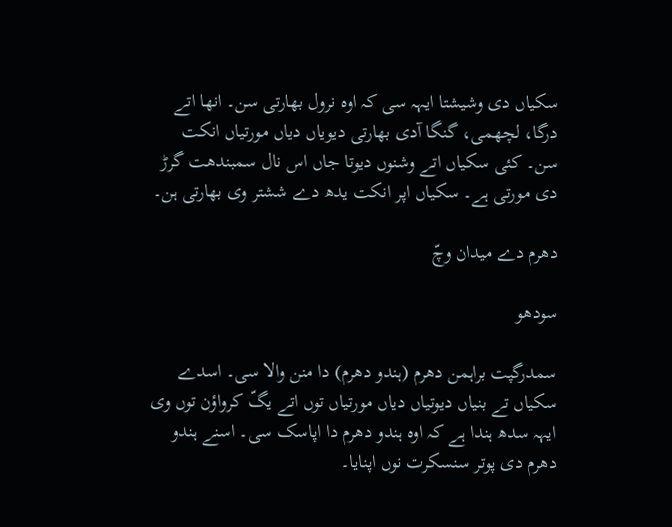سکیاں دی وشیشتا ایہہ سی کہ اوہ نرول بھارتی سن۔ انھا اتے درگا، لچھمی، گنگا آدی بھارتی دیویاں دیاں مورتیاں انکت سن۔ کئی سکیاں اتے وشنوں دیوتا جاں اس نال سمبندھت گرڑ دی مورتی ہے۔ سکیاں اپر انکت یدھ دے ششتر وی بھارتی ہن۔

دھرم دے میدان وچّ

سودھو

سمدرگپت براہمن دھرم (ہندو دھرم) دا منن والا سی۔ اسدے سکیاں تے بنیاں دیوتیاں دیاں مورتیاں توں اتے یگّ کرواؤن توں وی ایہہ سدھ ہندا ہے کہ اوہ ہندو دھرم دا اپاسک سی۔ اسنے ہندو دھرم دی پوتر سنسکرت نوں اپنایا۔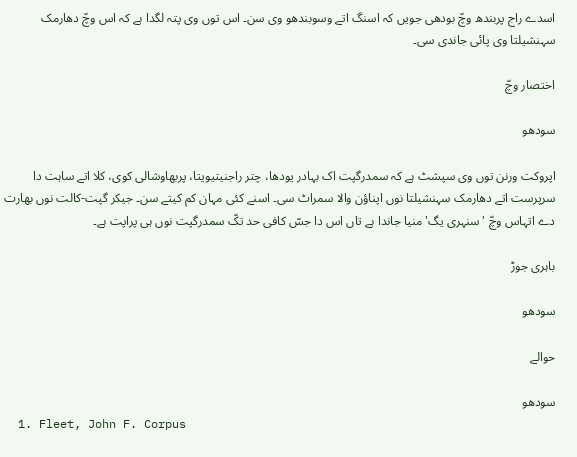اسدے راج پربندھ وچّ بودھی جویں کہ اسنگ اتے وسوبندھو وی سن۔ اس توں وی پتہ لگدا ہے کہ اس وچّ دھارمک سہنشیلتا وی پائی جاندی سی۔

اختصار وچّ

سودھو

اپروکت ورنن توں وی سپشٹ ہے کہ سمدرگپت اک بہادر یودھا، چتر راجنیتیویتا، پربھاوشالی کوی، کلا اتے ساہت دا سرپرست اتے دھارمک سہنشیلتا نوں اپناؤن والا سمراٹ سی۔ اسنے کئی مہان کم کیتے سن۔ جیکر گپت-کالت نوں بھارت دے اتہاس وچّ 'سنہری یگ' منیا جاندا ہے تاں اس دا جسّ کافی حد تکّ سمدرگپت نوں ہی پراپت ہے۔

باہری جوڑ

سودھو

حوالے

سودھو
  1. Fleet, John F. Corpus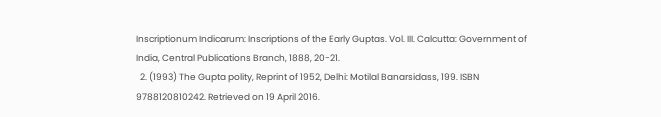Inscriptionum Indicarum: Inscriptions of the Early Guptas. Vol. III. Calcutta: Government of India, Central Publications Branch, 1888, 20-21.
  2. (1993) The Gupta polity, Reprint of 1952, Delhi: Motilal Banarsidass, 199. ISBN 9788120810242. Retrieved on 19 April 2016.